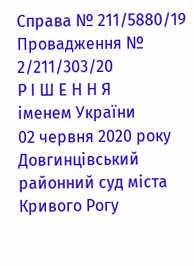Справа № 211/5880/19
Провадження № 2/211/303/20
Р І Ш Е Н Н Я
іменем України
02 червня 2020 року Довгинцівський районний суд міста Кривого Рогу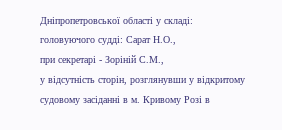Дніпропетровської області у складі:
головуючого судді: Сарат Н.О.,
при секретарі - Зоріній С.М.,
у відсутність сторін, розглянувши у відкритому судовому засіданні в м. Кривому Розі в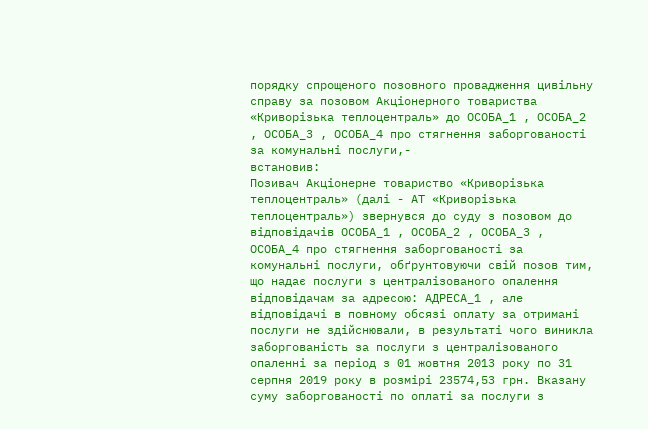порядку спрощеного позовного провадження цивільну справу за позовом Акціонерного товариства «Криворізька теплоцентраль» до ОСОБА_1 , ОСОБА_2 , ОСОБА_3 , ОСОБА_4 про стягнення заборгованості за комунальні послуги,-
встановив:
Позивач Акціонерне товариство «Криворізька теплоцентраль» (далі - АТ «Криворізька теплоцентраль») звернувся до суду з позовом до відповідачів ОСОБА_1 , ОСОБА_2 , ОСОБА_3 , ОСОБА_4 про стягнення заборгованості за комунальні послуги, обґрунтовуючи свій позов тим, що надає послуги з централізованого опалення відповідачам за адресою: АДРЕСА_1 , але відповідачі в повному обсязі оплату за отримані послуги не здійснювали, в результаті чого виникла заборгованість за послуги з централізованого опаленні за період з 01 жовтня 2013 року по 31 серпня 2019 року в розмірі 23574,53 грн. Вказану суму заборгованості по оплаті за послуги з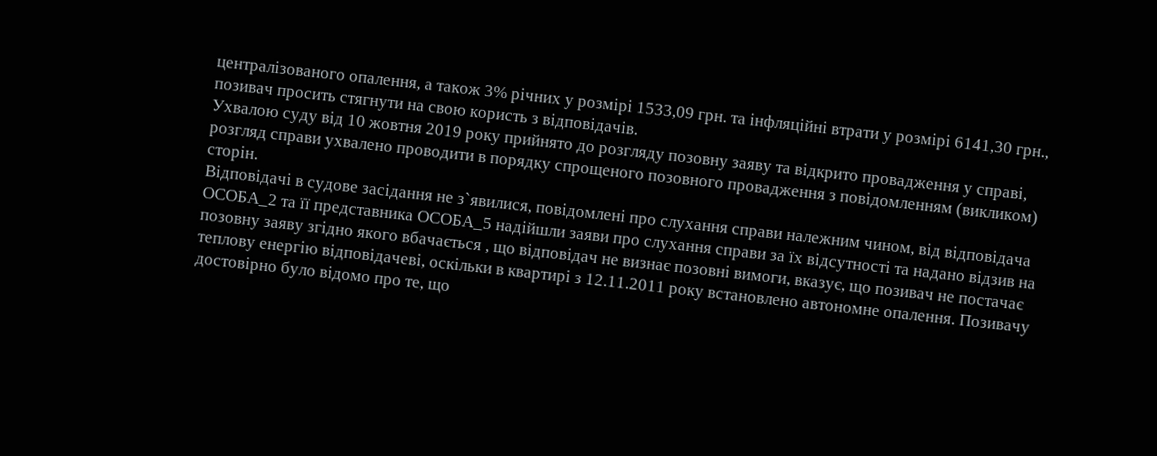централізованого опалення, а також 3% річних у розмірі 1533,09 грн. та інфляційні втрати у розмірі 6141,30 грн., позивач просить стягнути на свою користь з відповідачів.
Ухвалою суду від 10 жовтня 2019 року прийнято до розгляду позовну заяву та відкрито провадження у справі, розгляд справи ухвалено проводити в порядку спрощеного позовного провадження з повідомленням (викликом) сторін.
Відповідачі в судове засідання не з`явилися, повідомлені про слухання справи належним чином, від відповідача ОСОБА_2 та її представника ОСОБА_5 надійшли заяви про слухання справи за їх відсутності та надано відзив на позовну заяву згідно якого вбачається , що відповідач не визнає позовні вимоги, вказує, що позивач не постачає теплову енергію відповідачеві, оскільки в квартирі з 12.11.2011 року встановлено автономне опалення. Позивачу достовірно було відомо про те, що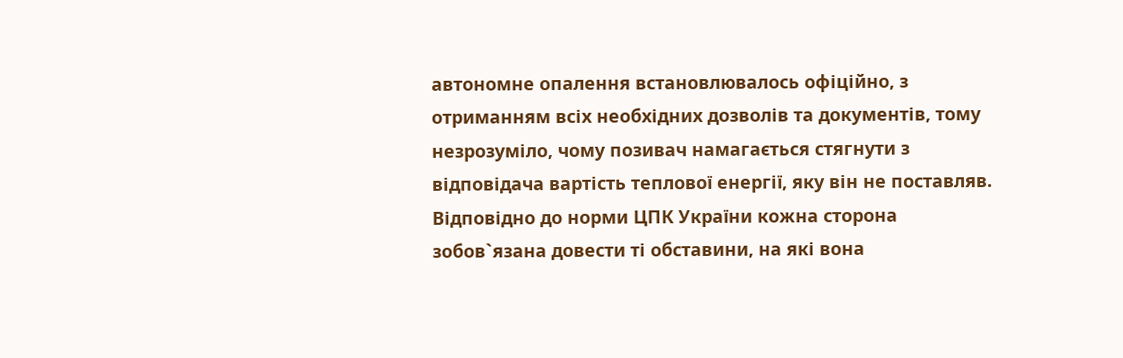автономне опалення встановлювалось офіційно, з отриманням всіх необхідних дозволів та документів, тому незрозуміло, чому позивач намагається стягнути з відповідача вартість теплової енергії, яку він не поставляв. Відповідно до норми ЦПК України кожна сторона зобов`язана довести ті обставини, на які вона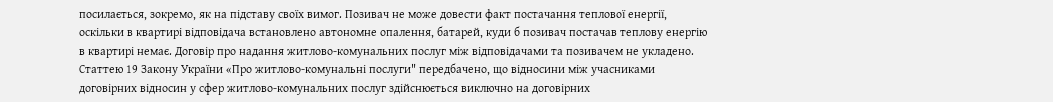посилається, зокремо, як на підставу своїх вимог. Позивач не може довести факт постачання теплової енергії, оскільки в квартирі відповідача встановлено автономне опалення, батарей, куди б позивач постачав теплову енергію в квартирі немає. Договір про надання житлово-комунальних послуг між відповідачами та позивачем не укладено. Статтею 19 Закону України «Про житлово-комунальні послуги" передбачено, що відносини між учасниками договірних відносин у сфер житлово-комунальних послуг здійснюється виключно на договірних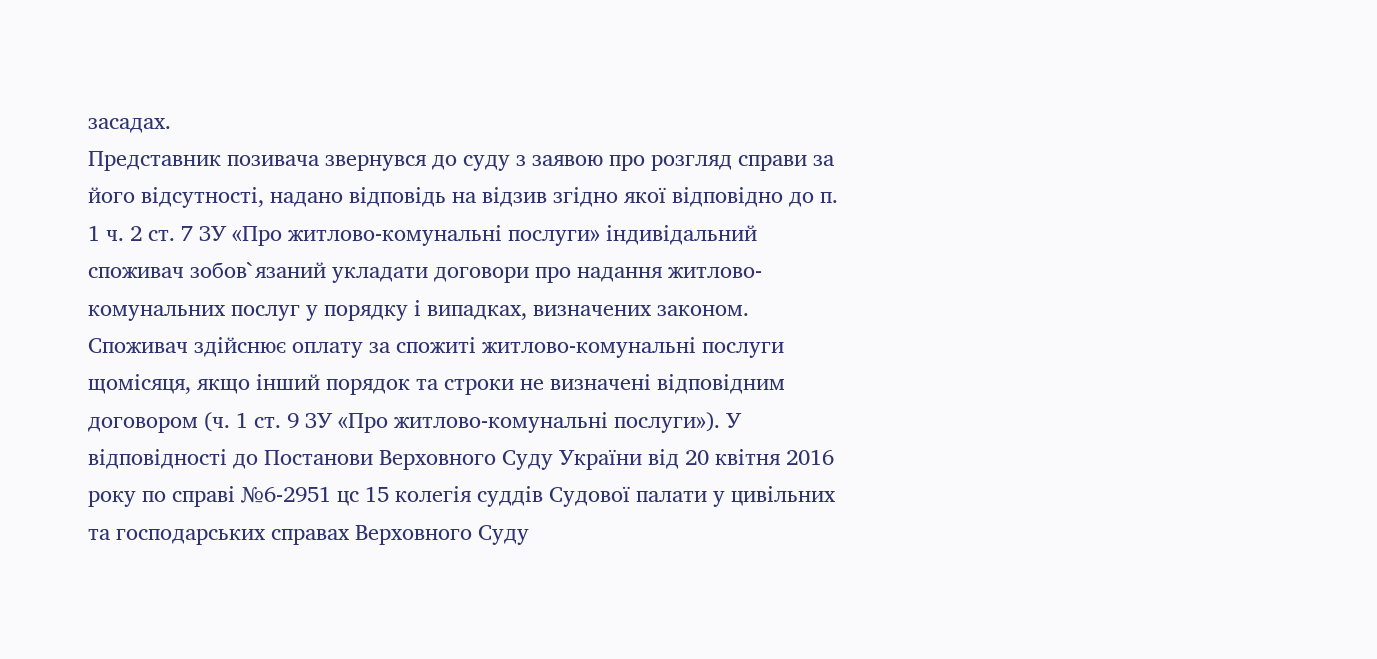засадах.
Представник позивача звернувся до суду з заявою про розгляд справи за його відсутності, надано відповідь на відзив згідно якої відповідно до п. 1 ч. 2 ст. 7 ЗУ «Про житлово-комунальні послуги» індивідальний споживач зобов`язаний укладати договори про надання житлово-комунальних послуг у порядку і випадках, визначених законом. Споживач здійснює оплату за спожиті житлово-комунальні послуги щомісяця, якщо інший порядок та строки не визначені відповідним договором (ч. 1 ст. 9 ЗУ «Про житлово-комунальні послуги»). У відповідності до Постанови Верховного Суду України від 20 квітня 2016 року по справі №6-2951 цс 15 колегія суддів Судової палати у цивільних та господарських справах Верховного Суду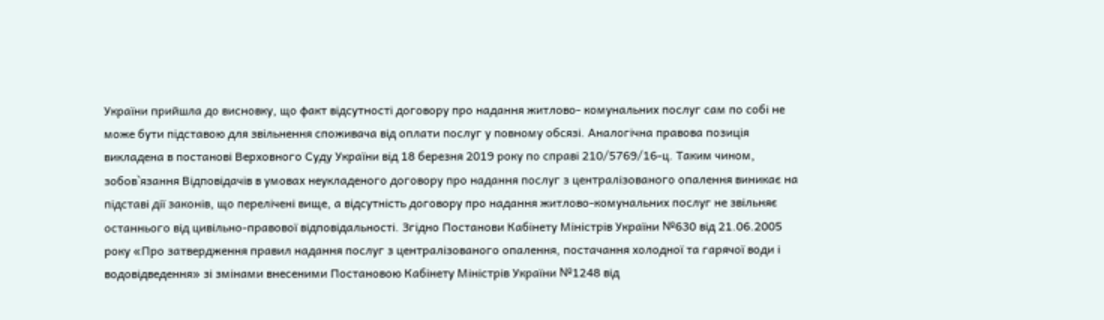України прийшла до висновку, що факт відсутності договору про надання житлово- комунальних послуг сам по собі не може бути підставою для звільнення споживача від оплати послуг у повному обсязі. Аналогічна правова позиція викладена в постанові Верховного Суду України від 18 березня 2019 року по справі 210/5769/16-ц. Таким чином, зобов`язання Відповідачів в умовах неукладеного договору про надання послуг з централізованого опалення виникає на підставі дії законів, що перелічені вище, а відсутність договору про надання житлово-комунальних послуг не звільняє останнього від цивільно-правової відповідальності. Згідно Постанови Кабінету Міністрів України №630 від 21.06.2005 року «Про затвердження правил надання послуг з централізованого опалення, постачання холодної та гарячої води і водовідведення» зі змінами внесеними Постановою Кабінету Міністрів України №1248 від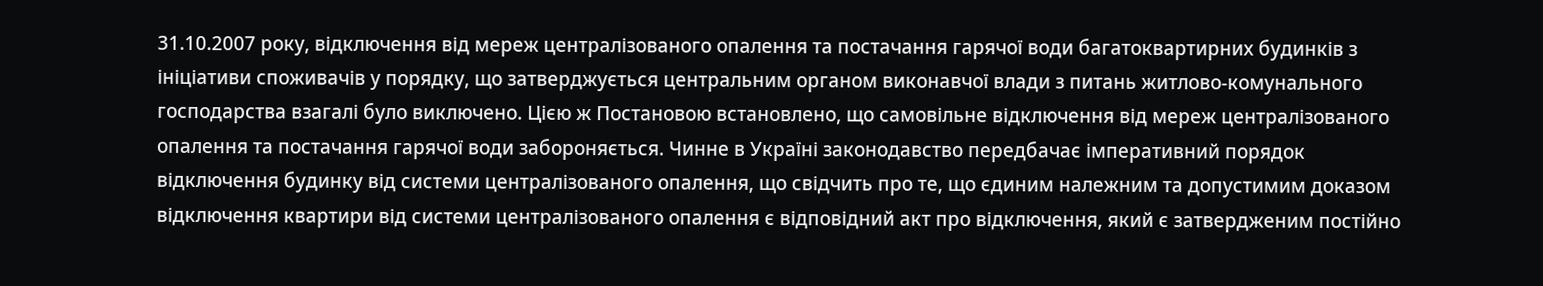31.10.2007 року, відключення від мереж централізованого опалення та постачання гарячої води багатоквартирних будинків з ініціативи споживачів у порядку, що затверджується центральним органом виконавчої влади з питань житлово-комунального господарства взагалі було виключено. Цією ж Постановою встановлено, що самовільне відключення від мереж централізованого опалення та постачання гарячої води забороняється. Чинне в Україні законодавство передбачає імперативний порядок відключення будинку від системи централізованого опалення, що свідчить про те, що єдиним належним та допустимим доказом відключення квартири від системи централізованого опалення є відповідний акт про відключення, який є затвердженим постійно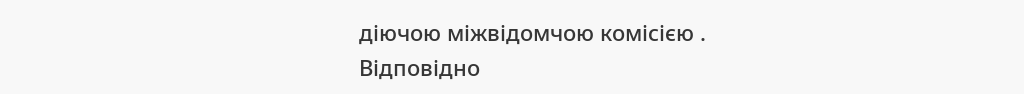діючою міжвідомчою комісією .
Відповідно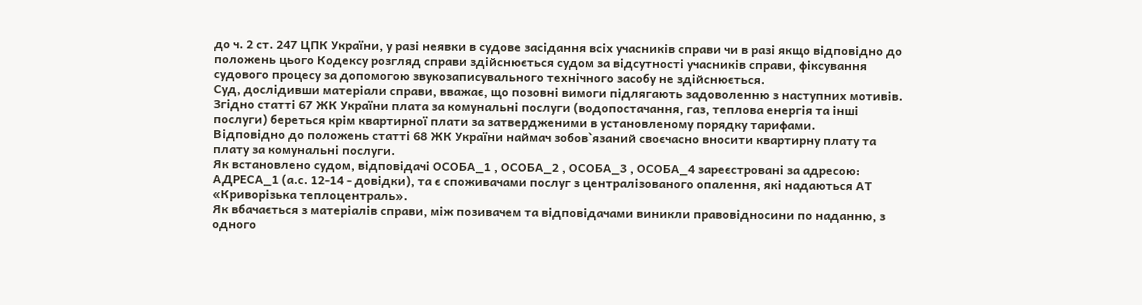до ч. 2 ст. 247 ЦПК України, у разі неявки в судове засідання всіх учасників справи чи в разі якщо відповідно до положень цього Кодексу розгляд справи здійснюється судом за відсутності учасників справи, фіксування судового процесу за допомогою звукозаписувального технічного засобу не здійснюється.
Суд, дослідивши матеріали справи, вважає, що позовні вимоги підлягають задоволенню з наступних мотивів.
Згідно статті 67 ЖК України плата за комунальні послуги (водопостачання, газ, теплова енергія та інші послуги) береться крім квартирної плати за затвердженими в установленому порядку тарифами.
Відповідно до положень статті 68 ЖК України наймач зобов`язаний своєчасно вносити квартирну плату та плату за комунальні послуги.
Як встановлено судом, відповідачі ОСОБА_1 , ОСОБА_2 , ОСОБА_3 , ОСОБА_4 зареєстровані за адресою: АДРЕСА_1 (а.с. 12-14 - довідки), та є споживачами послуг з централізованого опалення, які надаються АТ «Криворізька теплоцентраль».
Як вбачається з матеріалів справи, між позивачем та відповідачами виникли правовідносини по наданню, з одного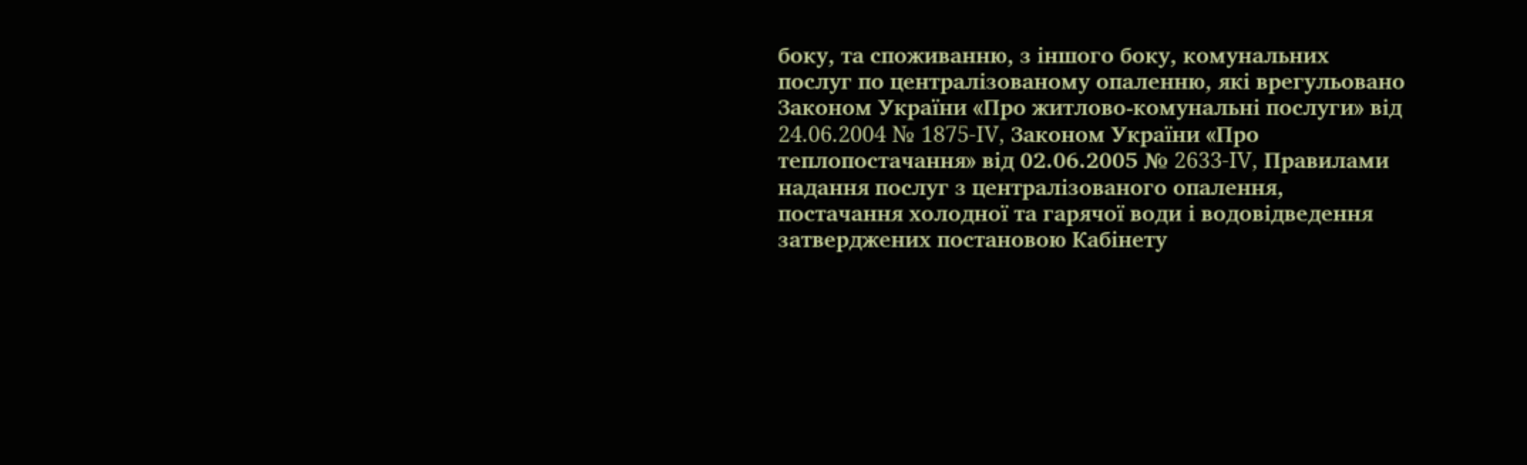боку, та споживанню, з іншого боку, комунальних послуг по централізованому опаленню, які врегульовано Законом України «Про житлово-комунальні послуги» від 24.06.2004 № 1875-IV, Законом України «Про теплопостачання» від 02.06.2005 № 2633-IV, Правилами надання послуг з централізованого опалення, постачання холодної та гарячої води і водовідведення затверджених постановою Кабінету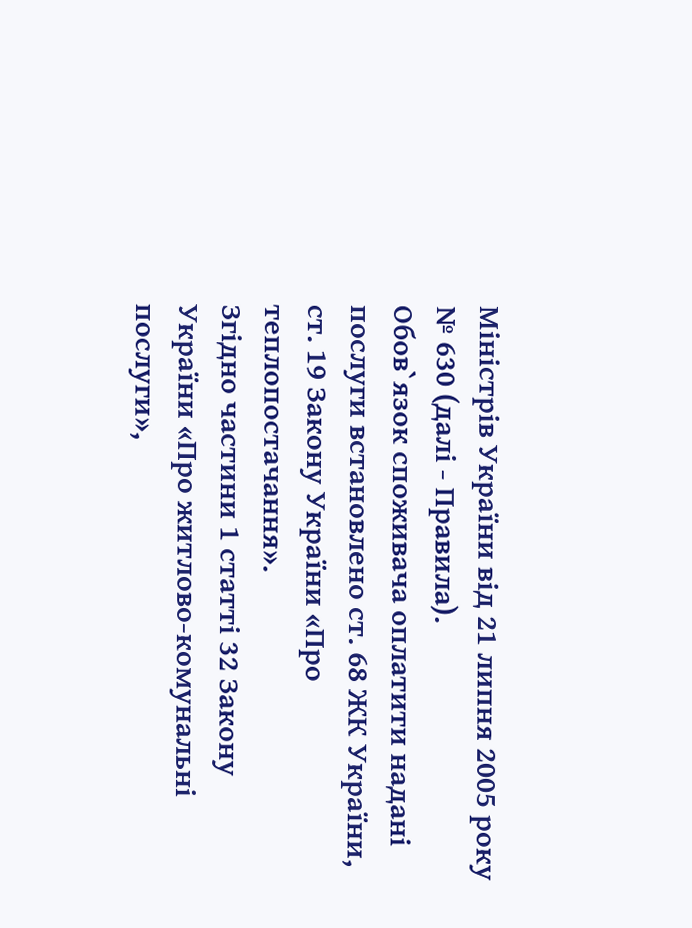Міністрів України від 21 липня 2005 року № 630 (далі - Правила).
Обов`язок споживача оплатити надані послуги встановлено ст. 68 ЖК України, ст. 19 Закону України «Про теплопостачання».
Згідно частини 1 статті 32 Закону України «Про житлово-комунальні послуги»,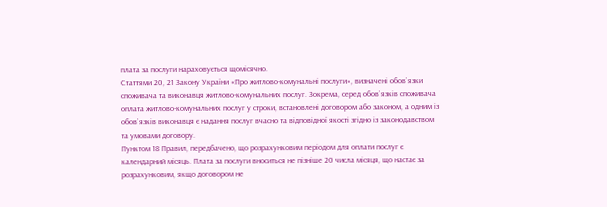плата за послуги нараховується щомісячно.
Статтями 20, 21 Закону України «Про житлово-комунальні послуги», визначені обов`язки споживача та виконавця житлово-комунальних послуг. Зокрема, серед обов`язків споживача оплата житлово-комунальних послуг у строки, встановлені договором або законом, а одним із обов`язків виконавця є надання послуг вчасно та відповідної якості згідно із законодавством та умовами договору.
Пунктом 18 Правил, передбачено, що розрахунковим періодом для оплати послуг є календарний місяць. Плата за послуги вноситься не пізніше 20 числа місяця, що настає за розрахунковим, якщо договором не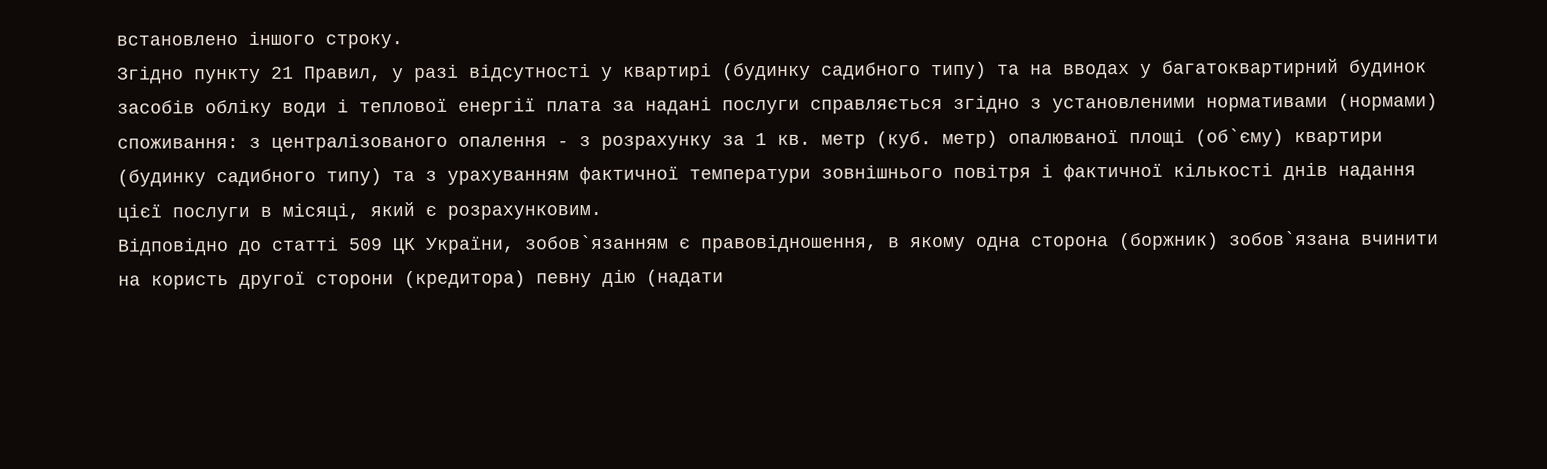встановлено іншого строку.
Згідно пункту 21 Правил, у разі відсутності у квартирі (будинку садибного типу) та на вводах у багатоквартирний будинок засобів обліку води і теплової енергії плата за надані послуги справляється згідно з установленими нормативами (нормами) споживання: з централізованого опалення - з розрахунку за 1 кв. метр (куб. метр) опалюваної площі (об`єму) квартири (будинку садибного типу) та з урахуванням фактичної температури зовнішнього повітря і фактичної кількості днів надання цієї послуги в місяці, який є розрахунковим.
Відповідно до статті 509 ЦК України, зобов`язанням є правовідношення, в якому одна сторона (боржник) зобов`язана вчинити на користь другої сторони (кредитора) певну дію (надати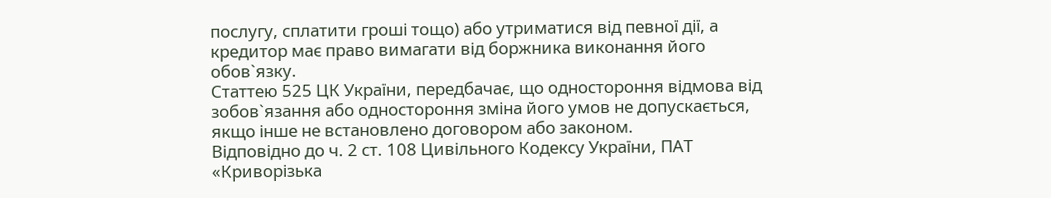послугу, сплатити гроші тощо) або утриматися від певної дії, а кредитор має право вимагати від боржника виконання його обов`язку.
Статтею 525 ЦК України, передбачає, що одностороння відмова від зобов`язання або одностороння зміна його умов не допускається, якщо інше не встановлено договором або законом.
Відповідно до ч. 2 ст. 108 Цивільного Кодексу України, ПАТ «Криворізька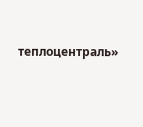теплоцентраль»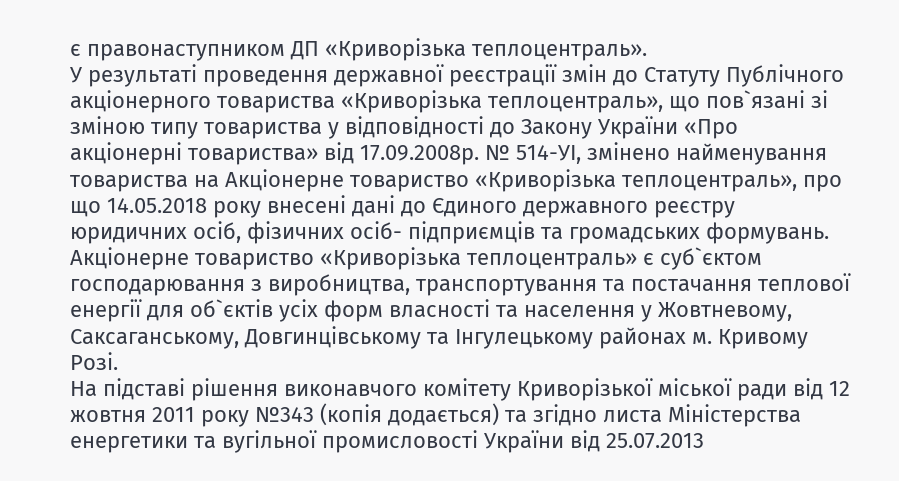є правонаступником ДП «Криворізька теплоцентраль».
У результаті проведення державної реєстрації змін до Статуту Публічного акціонерного товариства «Криворізька теплоцентраль», що пов`язані зі зміною типу товариства у відповідності до Закону України «Про акціонерні товариства» від 17.09.2008р. № 514-УІ, змінено найменування товариства на Акціонерне товариство «Криворізька теплоцентраль», про що 14.05.2018 року внесені дані до Єдиного державного реєстру юридичних осіб, фізичних осіб- підприємців та громадських формувань.
Акціонерне товариство «Криворізька теплоцентраль» є суб`єктом господарювання з виробництва, транспортування та постачання теплової енергії для об`єктів усіх форм власності та населення у Жовтневому, Саксаганському, Довгинцівському та Інгулецькому районах м. Кривому Розі.
На підставі рішення виконавчого комітету Криворізької міської ради від 12 жовтня 2011 року №343 (копія додається) та згідно листа Міністерства енергетики та вугільної промисловості України від 25.07.2013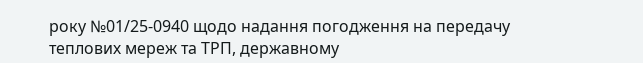року №01/25-0940 щодо надання погодження на передачу теплових мереж та ТРП, державному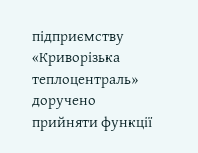підприємству «Криворізька теплоцентраль» доручено прийняти функції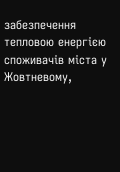забезпечення тепловою енергією споживачів міста у Жовтневому,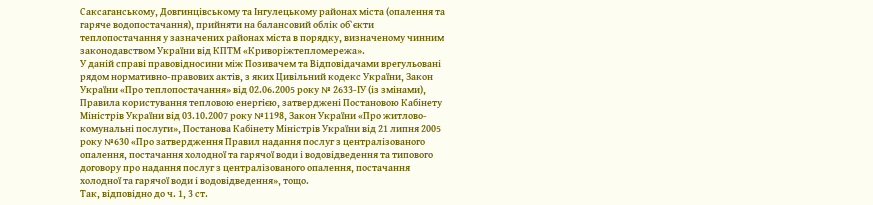Саксаганському, Довгинцівському та Інгулецькому районах міста (опалення та гаряче водопостачання), прийняти на балансовий облік об`єкти теплопостачання у зазначених районах міста в порядку, визначеному чинним законодавством України від КПТМ «Криворіжтепломережа».
У даній справі правовідносини між Позивачем та Відповідачами врегульовані рядом нормативно-правових актів, з яких Цивільний кодекс України, Закон України «Про теплопостачання» від 02.06.2005 року № 2633-ІУ (із змінами), Правила користування тепловою енергією, затверджені Постановою Кабінету Міністрів України від 03.10.2007 року №1198, Закон України «Про житлово-комунальні послуги», Постанова Кабінету Міністрів України від 21 липня 2005 року №630 «Про затвердження Правил надання послуг з централізованого опалення, постачання холодної та гарячої води і водовідведення та типового договору про надання послуг з централізованого опалення, постачання холодної та гарячої води і водовідведення», тощо.
Так, відповідно до ч. 1, 3 ст.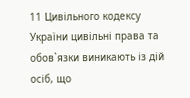11 Цивільного кодексу України цивільні права та обов`язки виникають із дій осіб, що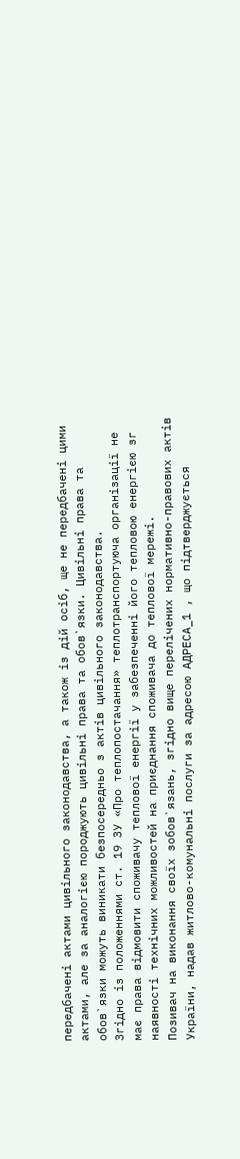передбачені актами цивільного законодавства, а також із дій осіб, ще не передбачені цими актами, але за аналогією породжують цивільні права та обов`язки. Цивільні права та обов`язки можуть виникати безпосередньо з актів цивільного законодавства.
Згідно із положеннями ст. 19 ЗУ «Про теплопостачання» теплотранспортуюча організації не має права відмовити споживачу теплової енергії у забезпеченні його тепловою енергією зг наявності технічних можливостей на приєднання споживача до теплової мережі.
Позивач на виконання своїх зобов`язань, згідно вище перелічених нормативно-правових актів України, надав житлово-комунальні послуги за адресою АДРЕСА_1 , що підтверджується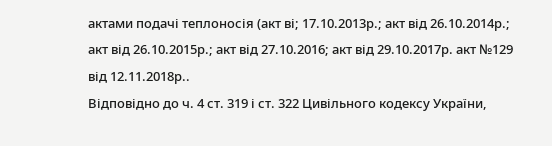актами подачі теплоносія (акт ві; 17.10.2013р.; акт від 26.10.2014р.; акт від 26.10.2015р.; акт від 27.10.2016; акт від 29.10.2017р. акт №129 від 12.11.2018р..
Відповідно до ч. 4 ст. 319 і ст. 322 Цивільного кодексу України,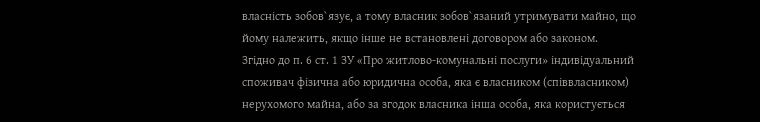власність зобов`язує, а тому власник зобов`язаний утримувати майно, що йому належить, якщо інше не встановлені договором або законом.
Згідно до п. 6 ст. 1 ЗУ «Про житлово-комунальні послуги» індивідуальний споживач фізична або юридична особа, яка є власником (співвласником) нерухомого майна, або за згодок власника інша особа, яка користується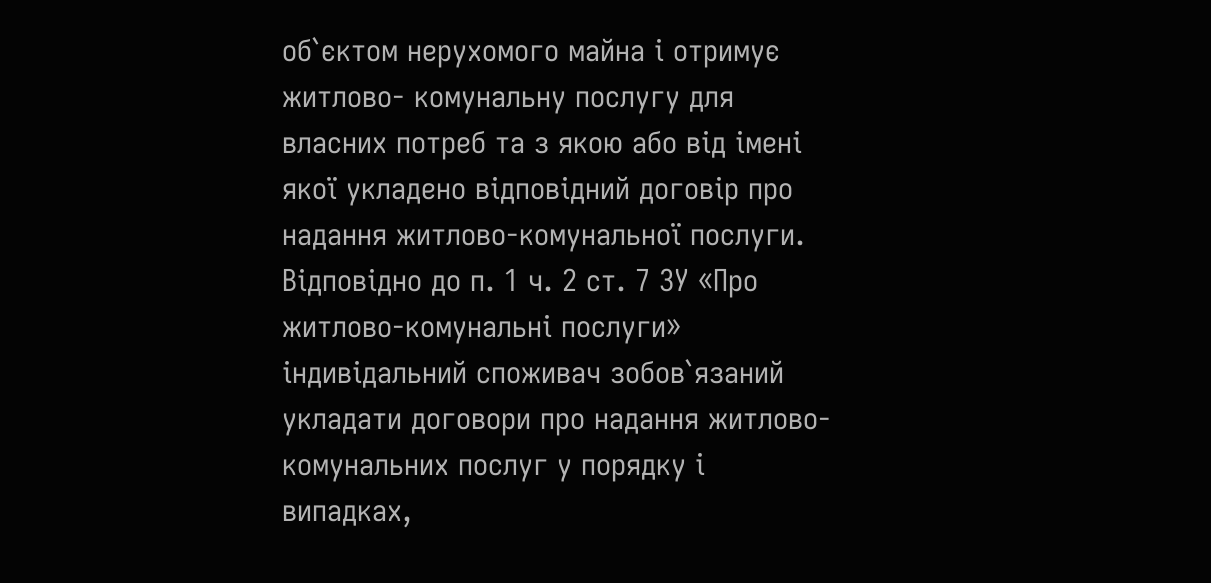об`єктом нерухомого майна і отримує житлово- комунальну послугу для власних потреб та з якою або від імені якої укладено відповідний договір про надання житлово-комунальної послуги.
Відповідно до п. 1 ч. 2 ст. 7 ЗУ «Про житлово-комунальні послуги» індивідальний споживач зобов`язаний укладати договори про надання житлово-комунальних послуг у порядку і випадках,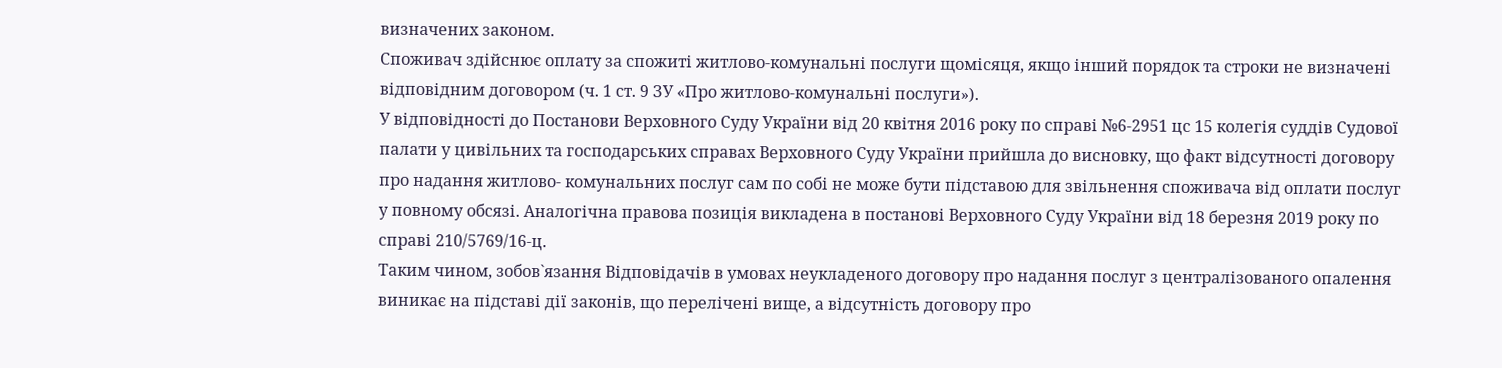визначених законом.
Споживач здійснює оплату за спожиті житлово-комунальні послуги щомісяця, якщо інший порядок та строки не визначені відповідним договором (ч. 1 ст. 9 ЗУ «Про житлово-комунальні послуги»).
У відповідності до Постанови Верховного Суду України від 20 квітня 2016 року по справі №6-2951 цс 15 колегія суддів Судової палати у цивільних та господарських справах Верховного Суду України прийшла до висновку, що факт відсутності договору про надання житлово- комунальних послуг сам по собі не може бути підставою для звільнення споживача від оплати послуг у повному обсязі. Аналогічна правова позиція викладена в постанові Верховного Суду України від 18 березня 2019 року по справі 210/5769/16-ц.
Таким чином, зобов`язання Відповідачів в умовах неукладеного договору про надання послуг з централізованого опалення виникає на підставі дії законів, що перелічені вище, а відсутність договору про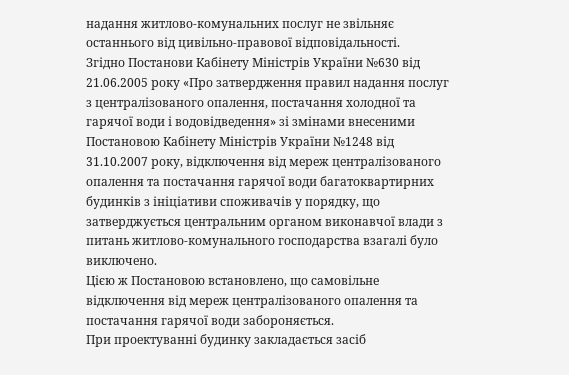надання житлово-комунальних послуг не звільняє останнього від цивільно-правової відповідальності.
Згідно Постанови Кабінету Міністрів України №630 від 21.06.2005 року «Про затвердження правил надання послуг з централізованого опалення, постачання холодної та гарячої води і водовідведення» зі змінами внесеними Постановою Кабінету Міністрів України №1248 від 31.10.2007 року, відключення від мереж централізованого опалення та постачання гарячої води багатоквартирних будинків з ініціативи споживачів у порядку, що затверджується центральним органом виконавчої влади з питань житлово-комунального господарства взагалі було виключено.
Цією ж Постановою встановлено, що самовільне відключення від мереж централізованого опалення та постачання гарячої води забороняється.
При проектуванні будинку закладається засіб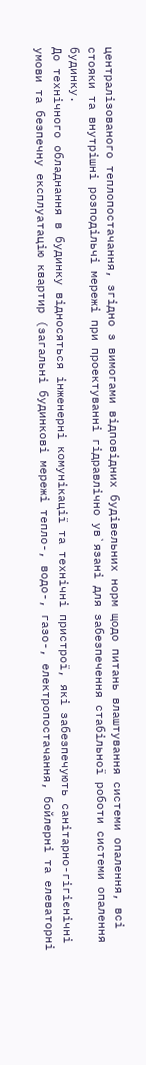централізованого теплопостачання, згідно з вимогами відповідних будівельних норм щодо питань влаштування системи опалення, всі стояки та внутрішні розподільчі мережі при проектуванні гідравлічно ув`язані для забезпечення стабільної роботи системи опалення будинку.
До технічного обладнання в будинку відносяться інженерні комунікації та технічні пристрої, які забезпечують санітарно-гігієнічні умови та безпечну експлуатацію квартир (загальні будинкові мережі тепло-, водо-, газо-, електропостачання, бойлерні та елеваторні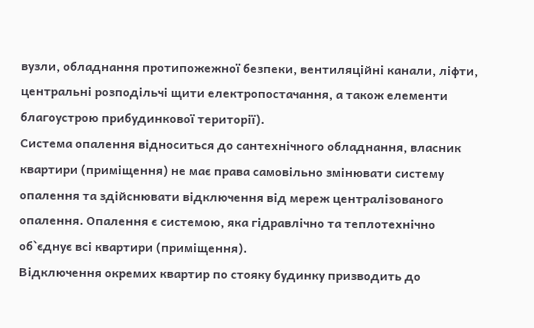вузли, обладнання протипожежної безпеки, вентиляційні канали, ліфти, центральні розподільчі щити електропостачання, а також елементи благоустрою прибудинкової території).
Система опалення відноситься до сантехнічного обладнання, власник квартири (приміщення) не має права самовільно змінювати систему опалення та здійснювати відключення від мереж централізованого опалення. Опалення є системою, яка гідравлічно та теплотехнічно об`єднує всі квартири (приміщення).
Відключення окремих квартир по стояку будинку призводить до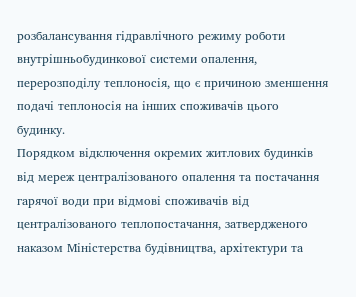розбалансування гідравлічного режиму роботи внутрішньобудинкової системи опалення, перерозподілу теплоносія, що є причиною зменшення подачі теплоносія на інших споживачів цього будинку.
Порядком відключення окремих житлових будинків від мереж централізованого опалення та постачання гарячої води при відмові споживачів від централізованого теплопостачання, затвердженого наказом Міністерства будівництва, архітектури та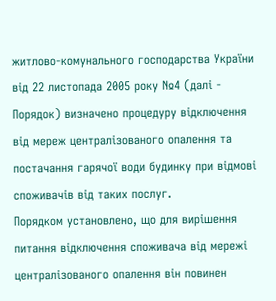житлово-комунального господарства України від 22 листопада 2005 року №4 (далі - Порядок) визначено процедуру відключення від мереж централізованого опалення та постачання гарячої води будинку при відмові споживачів від таких послуг.
Порядком установлено, що для вирішення питання відключення споживача від мережі централізованого опалення він повинен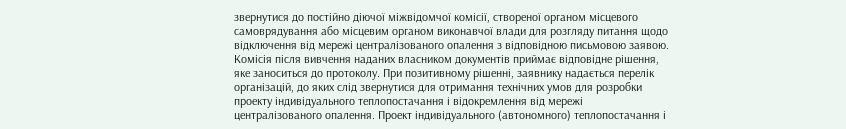звернутися до постійно діючої міжвідомчої комісії, створеної органом місцевого самоврядування або місцевим органом виконавчої влади для розгляду питання щодо відключення від мережі централізованого опалення з відповідною письмовою заявою. Комісія після вивчення наданих власником документів приймає відповідне рішення, яке заноситься до протоколу. При позитивному рішенні, заявнику надається перелік організацій, до яких слід звернутися для отримання технічних умов для розробки проекту індивідуального теплопостачання і відокремлення від мережі централізованого опалення. Проект індивідуального (автономного) теплопостачання і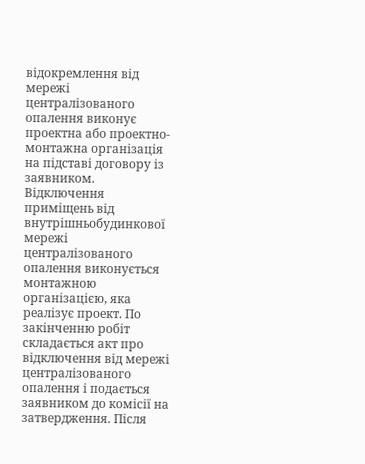відокремлення від мережі централізованого опалення виконує проектна або проектно-монтажна організація на підставі договору із заявником. Відключення приміщень від внутрішньобудинкової мережі централізованого опалення виконується монтажною організацією, яка реалізує проект. По закінченню робіт складається акт про відключення від мережі централізованого опалення і подається заявником до комісії на затвердження. Після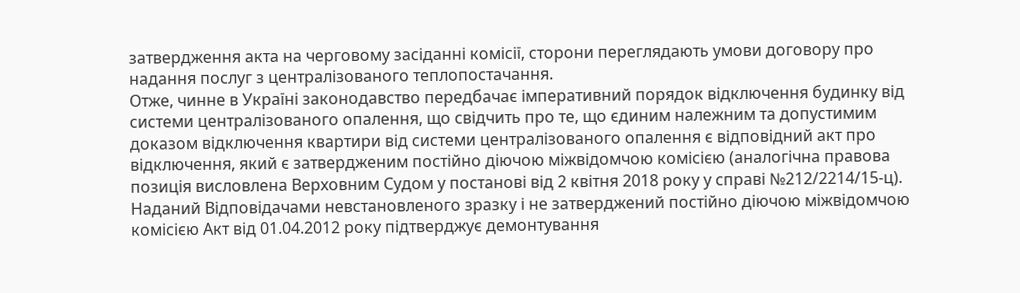затвердження акта на черговому засіданні комісії, сторони переглядають умови договору про надання послуг з централізованого теплопостачання.
Отже, чинне в Україні законодавство передбачає імперативний порядок відключення будинку від системи централізованого опалення, що свідчить про те, що єдиним належним та допустимим доказом відключення квартири від системи централізованого опалення є відповідний акт про відключення, який є затвердженим постійно діючою міжвідомчою комісією (аналогічна правова позиція висловлена Верховним Судом у постанові від 2 квітня 2018 року у справі №212/2214/15-ц).
Наданий Відповідачами невстановленого зразку і не затверджений постійно діючою міжвідомчою комісією Акт від 01.04.2012 року підтверджує демонтування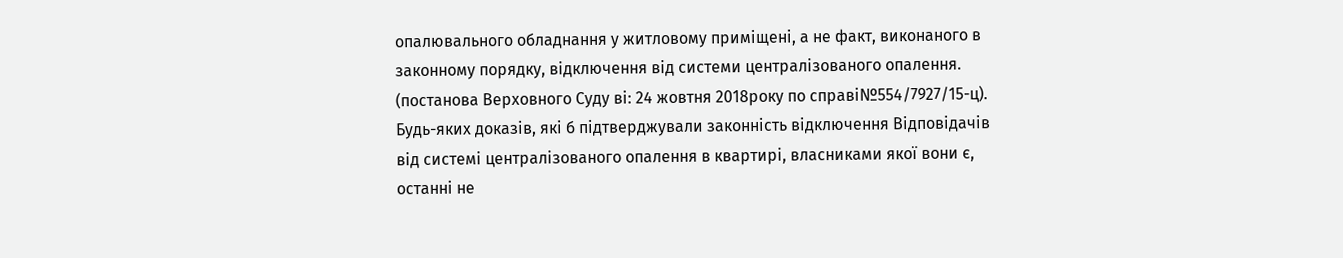опалювального обладнання у житловому приміщені, а не факт, виконаного в законному порядку, відключення від системи централізованого опалення. (постанова Верховного Суду ві: 24 жовтня 2018року по справі№554/7927/15-ц). Будь-яких доказів, які б підтверджували законність відключення Відповідачів від системі централізованого опалення в квартирі, власниками якої вони є, останні не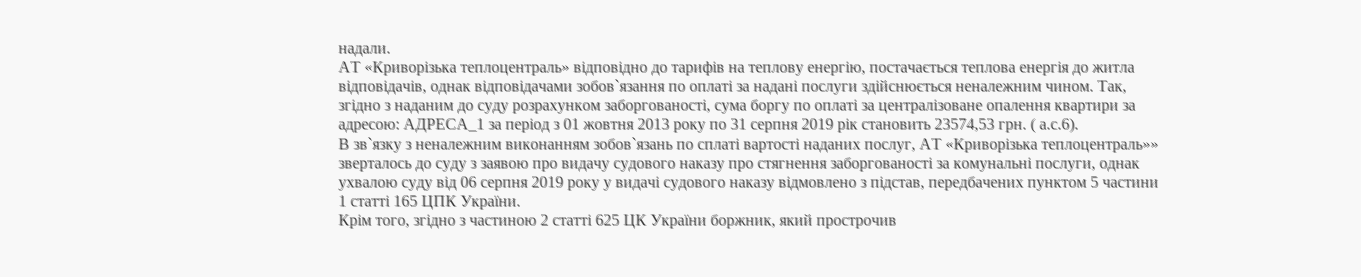надали.
АТ «Криворізька теплоцентраль» відповідно до тарифів на теплову енергію, постачається теплова енергія до житла відповідачів, однак відповідачами зобов`язання по оплаті за надані послуги здійснюється неналежним чином. Так, згідно з наданим до суду розрахунком заборгованості, сума боргу по оплаті за централізоване опалення квартири за адресою: АДРЕСА_1 за період з 01 жовтня 2013 року по 31 серпня 2019 рік становить 23574,53 грн. ( а.с.6).
В зв`язку з неналежним виконанням зобов`язань по сплаті вартості наданих послуг, АТ «Криворізька теплоцентраль»» зверталось до суду з заявою про видачу судового наказу про стягнення заборгованості за комунальні послуги, однак ухвалою суду від 06 серпня 2019 року у видачі судового наказу відмовлено з підстав, передбачених пунктом 5 частини 1 статті 165 ЦПК України.
Крім того, згідно з частиною 2 статті 625 ЦК України боржник, який прострочив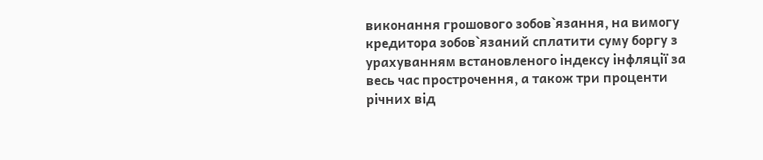виконання грошового зобов`язання, на вимогу кредитора зобов`язаний сплатити суму боргу з урахуванням встановленого індексу інфляції за весь час прострочення, а також три проценти річних від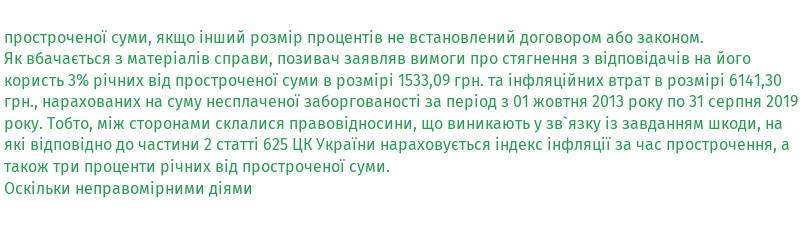простроченої суми, якщо інший розмір процентів не встановлений договором або законом.
Як вбачається з матеріалів справи, позивач заявляв вимоги про стягнення з відповідачів на його користь 3% річних від простроченої суми в розмірі 1533,09 грн. та інфляційних втрат в розмірі 6141,30 грн., нарахованих на суму несплаченої заборгованості за період з 01 жовтня 2013 року по 31 серпня 2019 року. Тобто, між сторонами склалися правовідносини, що виникають у зв`язку із завданням шкоди, на які відповідно до частини 2 статті 625 ЦК України нараховується індекс інфляції за час прострочення, а також три проценти річних від простроченої суми.
Оскільки неправомірними діями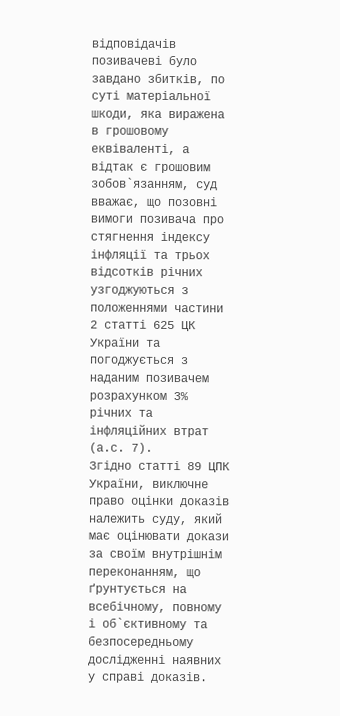відповідачів позивачеві було завдано збитків, по суті матеріальної шкоди, яка виражена в грошовому еквіваленті, а відтак є грошовим зобов`язанням, суд вважає, що позовні вимоги позивача про стягнення індексу інфляції та трьох відсотків річних узгоджуються з положеннями частини 2 статті 625 ЦК України та погоджується з наданим позивачем розрахунком 3% річних та інфляційних втрат (а.с. 7).
Згідно статті 89 ЦПК України, виключне право оцінки доказів належить суду, який має оцінювати докази за своїм внутрішнім переконанням, що ґрунтується на всебічному, повному і об`єктивному та безпосередньому дослідженні наявних у справі доказів.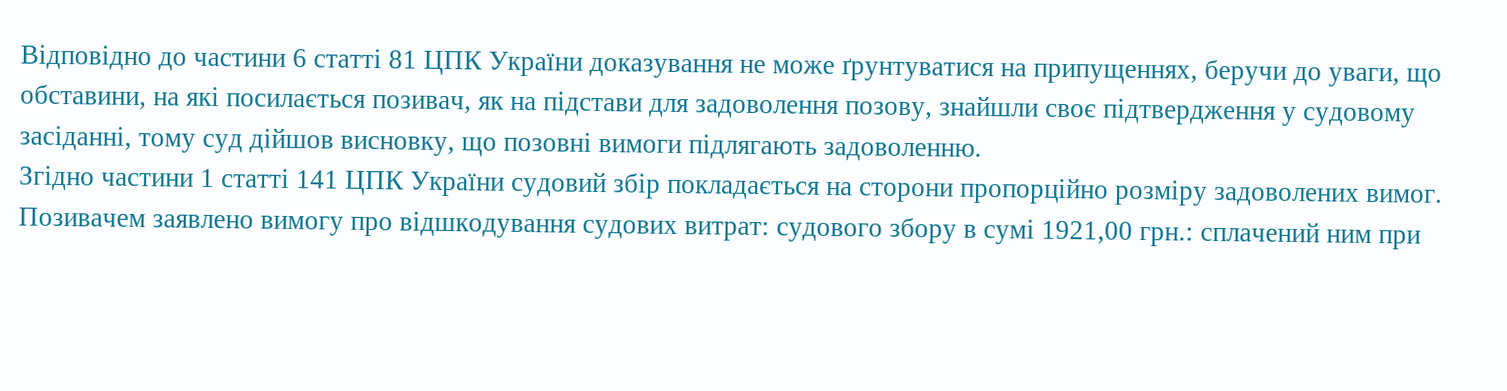Відповідно до частини 6 статті 81 ЦПК України доказування не може ґрунтуватися на припущеннях, беручи до уваги, що обставини, на які посилається позивач, як на підстави для задоволення позову, знайшли своє підтвердження у судовому засіданні, тому суд дійшов висновку, що позовні вимоги підлягають задоволенню.
Згідно частини 1 статті 141 ЦПК України судовий збір покладається на сторони пропорційно розміру задоволених вимог.
Позивачем заявлено вимогу про відшкодування судових витрат: судового збору в сумі 1921,00 грн.: сплачений ним при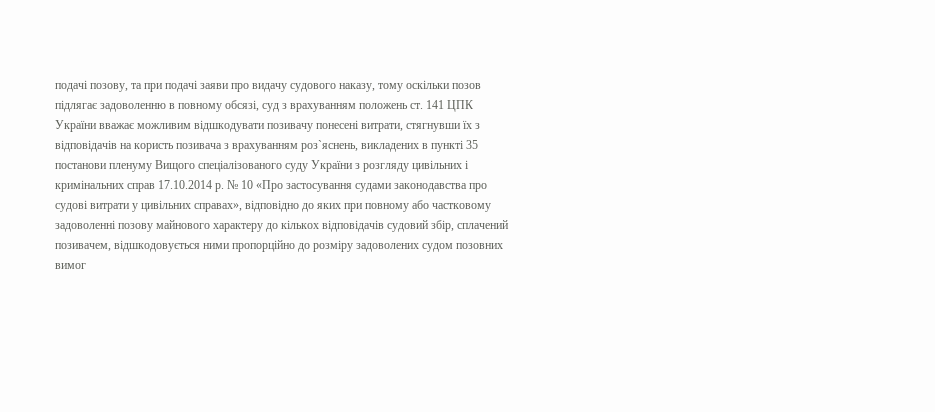подачі позову, та при подачі заяви про видачу судового наказу, тому оскільки позов підлягає задоволенню в повному обсязі, суд з врахуванням положень ст. 141 ЦПК України вважає можливим відшкодувати позивачу понесені витрати, стягнувши їх з відповідачів на користь позивача з врахуванням роз`яснень, викладених в пункті 35 постанови пленуму Вищого спеціалізованого суду України з розгляду цивільних і кримінальних справ 17.10.2014 р. № 10 «Про застосування судами законодавства про судові витрати у цивільних справах», відповідно до яких при повному або частковому задоволенні позову майнового характеру до кількох відповідачів судовий збір, сплачений позивачем, відшкодовується ними пропорційно до розміру задоволених судом позовних вимог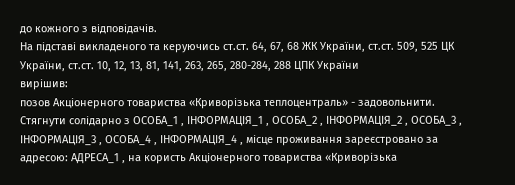до кожного з відповідачів.
На підставі викладеного та керуючись ст.ст. 64, 67, 68 ЖК України, ст.ст. 509, 525 ЦК України, ст.ст. 10, 12, 13, 81, 141, 263, 265, 280-284, 288 ЦПК України
вирішив:
позов Акціонерного товариства «Криворізька теплоцентраль» - задовольнити.
Стягнути солідарно з ОСОБА_1 , ІНФОРМАЦІЯ_1 , ОСОБА_2 , ІНФОРМАЦІЯ_2 , ОСОБА_3 , ІНФОРМАЦІЯ_3 , ОСОБА_4 , ІНФОРМАЦІЯ_4 , місце проживання зареєстровано за адресою: АДРЕСА_1 , на користь Акціонерного товариства «Криворізька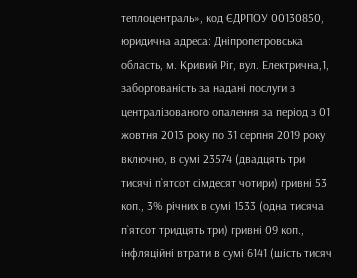теплоцентраль», код ЄДРПОУ 00130850, юридична адреса: Дніпропетровська область, м. Кривий Ріг, вул. Електрична,1, заборгованість за надані послуги з централізованого опалення за період з 01 жовтня 2013 року по 31 серпня 2019 року включно, в сумі 23574 (двадцять три тисячі п`ятсот сімдесят чотири) гривні 53 коп., 3% річних в сумі 1533 (одна тисяча п`ятсот тридцять три) гривні 09 коп., інфляційні втрати в сумі 6141 (шість тисяч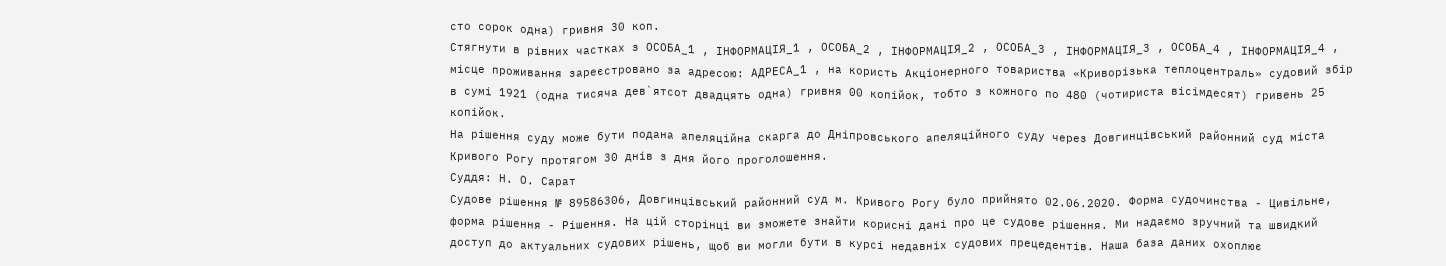сто сорок одна) гривня 30 коп.
Стягнути в рівних частках з ОСОБА_1 , ІНФОРМАЦІЯ_1 , ОСОБА_2 , ІНФОРМАЦІЯ_2 , ОСОБА_3 , ІНФОРМАЦІЯ_3 , ОСОБА_4 , ІНФОРМАЦІЯ_4 , місце проживання зареєстровано за адресою: АДРЕСА_1 , на користь Акціонерного товариства «Криворізька теплоцентраль» судовий збір в сумі 1921 (одна тисяча дев`ятсот двадцять одна) гривня 00 копійок, тобто з кожного по 480 (чотириста вісімдесят) гривень 25 копійок.
На рішення суду може бути подана апеляційна скарга до Дніпровського апеляційного суду через Довгинцівський районний суд міста Кривого Рогу протягом 30 днів з дня його проголошення.
Суддя: Н. О. Сарат
Судове рішення № 89586306, Довгинцівський районний суд м. Кривого Рогу було прийнято 02.06.2020. Форма судочинства - Цивільне, форма рішення - Рішення. На цій сторінці ви зможете знайти корисні дані про це судове рішення. Ми надаємо зручний та швидкий доступ до актуальних судових рішень, щоб ви могли бути в курсі недавніх судових прецедентів. Наша база даних охоплює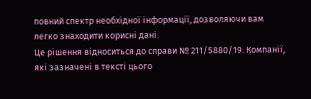повний спектр необхідної інформації, дозволяючи вам легко знаходити корисні дані.
Це рішення відноситься до справи № 211/5880/19. Компанії, які зазначені в тексті цього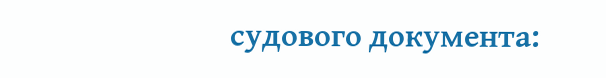судового документа: